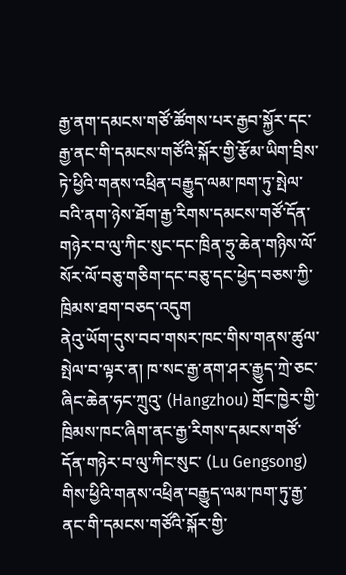རྒྱ་ནག་དམངས་གཙོ་ཚོགས་པར་རྒྱབ་སྐྱོར་དང་རྒྱ་ནང་གི་དམངས་གཙོའི་སྐོར་གྱི་རྩོམ་ཡིག་བྲིས་ཏེ་ཕྱིའི་གནས་འཕྲིན་བརྒྱུད་ལམ་ཁག་ཏུ་སྤེལ་བའི་ནག་ཉེས་ཐོག་རྒྱ་རིགས་དམངས་གཙོ་དོན་གཉེར་བ་ལུ་ཀིང་སུང་དང་ཁྲིན་ཧྲུ་ཆེན་གཉིས་ལོ་སོར་ལོ་བཅུ་གཅིག་དང་བཅུ་དང་ཕྱེད་བཅས་ཀྱི་ཁྲིམས་ཐག་བཅད་འདུག
ནེའུ་ཡོག་དུས་བབ་གསར་ཁང་གིས་གནས་ཚུལ་སྤེལ་བ་ལྟར་ན། ཁ་སང་རྒྱ་ནག་ཤར་རྒྱུད་ཀྲེ་ཅང་ཞིང་ཆེན་ཧང་ཀྲུའུ་ (Hangzhou) གྲོང་ཁྱེར་གྱི་ཁྲིམས་ཁང་ཞིག་ནང་རྒྱ་རིགས་དམངས་གཙོ་དོན་གཉེར་བ་ལུ་ཀིང་སུང་ (Lu Gengsong) གིས་ཕྱིའི་གནས་འཕྲིན་བརྒྱུད་ལམ་ཁག་ཏུ་རྒྱ་ནང་གི་དམངས་གཙོའི་སྐོར་གྱི་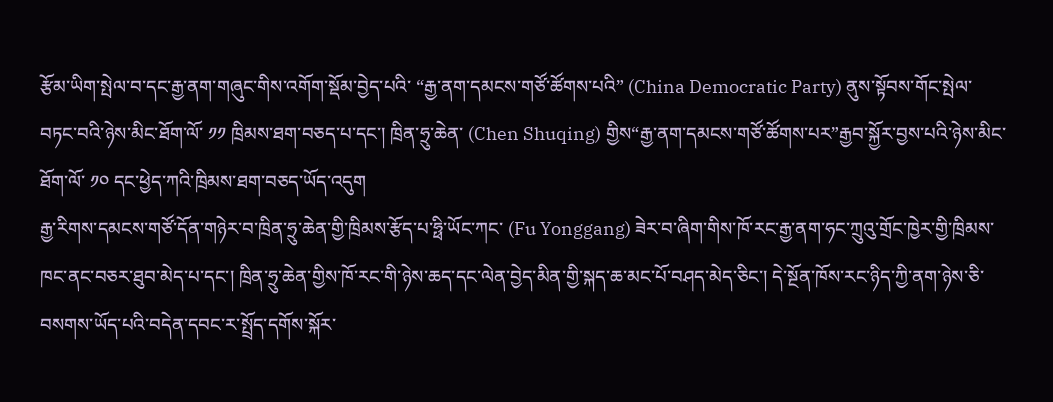རྩོམ་ཡིག་སྤེལ་བ་དང་རྒྱ་ནག་གཞུང་གིས་འགོག་སྡོམ་བྱེད་པའི་ “རྒྱ་ནག་དམངས་གཙོ་ཚོགས་པའི” (China Democratic Party) ནུས་སྟོབས་གོང་སྤེལ་བཏང་བའི་ཉེས་མིང་ཐོག་ལོ་ ༡༡ ཁྲིམས་ཐག་བཅད་པ་དང་། ཁྲིན་ཧྲུ་ཆེན་ (Chen Shuqing) གྱིས“རྒྱ་ནག་དམངས་གཙོ་ཚོགས་པར”རྒྱབ་སྐྱོར་བྱས་པའི་ཉེས་མིང་ཐོག་ལོ་ ༡༠ དང་ཕྱེད་ཀའི་ཁྲིམས་ཐག་བཅད་ཡོད་འདུག
རྒྱ་རིགས་དམངས་གཙོ་དོན་གཉེར་བ་ཁྲིན་ཧྲུ་ཆེན་གྱི་ཁྲིམས་རྩོད་པ་ཧྥི་ཡོང་ཀང་ (Fu Yonggang) ཟེར་བ་ཞིག་གིས་ཁོ་རང་རྒྱ་ནག་ཧང་ཀྲུའུ་གྲོང་ཁྱེར་གྱི་ཁྲིམས་ཁང་ནང་བཅར་ཐུབ་མེད་པ་དང་། ཁྲིན་ཧྲུ་ཆེན་གྱིས་ཁོ་རང་གི་ཉེས་ཆད་དང་ལེན་བྱེད་མིན་གྱི་སྐད་ཆ་མང་པོ་བཤད་མེད་ཅིང་། དེ་སྔོན་ཁོས་རང་ཉིད་ཀྱི་ནག་ཉེས་ཅི་བསགས་ཡོད་པའི་བདེན་དབང་ར་སྤྲོད་དགོས་སྐོར་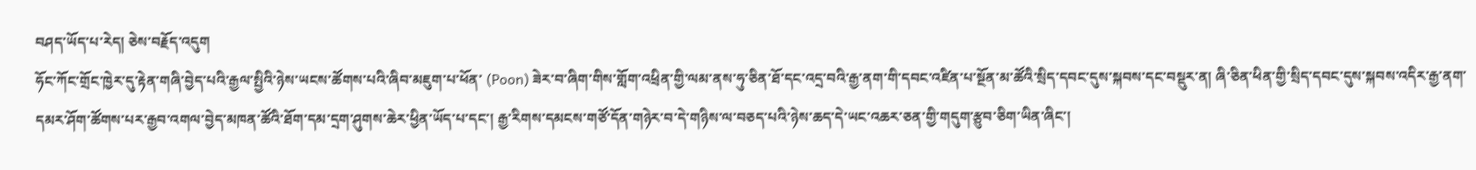བཤད་ཡོད་པ་རེད། ཅེས་བརྗོད་འདུག
ཧོང་ཀོང་གྲོང་ཁྱེར་དུ་རྟེན་གཞི་བྱེད་པའི་རྒྱལ་སྤྱིའི་ཉེས་ཡངས་ཚོགས་པའི་ཞིབ་མཇུག་པ་ཕོན་ (Poon) ཟེར་བ་ཞིག་གིས་གློག་འཕྲིན་གྱི་ལམ་ནས་ཧུ་ཅིན་ཐོ་དང་འདྲ་བའི་རྒྱ་ནག་གི་དབང་འཛིན་པ་སྔོན་མ་ཚོའི་སྲིད་དབང་དུས་སྐབས་དང་བསྡུར་ན། ཞི་ཅིན་ཕིན་གྱི་སྲིད་དབང་དུས་སྐབས་འདིར་རྒྱ་ནག་དམར་ཤོག་ཚོགས་པར་རྒྱབ་འགལ་བྱེད་མཁན་ཚོའི་ཐོག་དམ་དྲག་ཤུགས་ཆེར་ཕྱིན་ཡོད་པ་དང་། རྒྱ་རིགས་དམངས་གཙོ་དོན་གཉེར་བ་དེ་གཉིས་ལ་བཅད་པའི་ཉེས་ཆད་དེ་ཡང་འཆར་ཅན་གྱི་གདུག་རྩུབ་ཅིག་ཡིན་ཞིང་།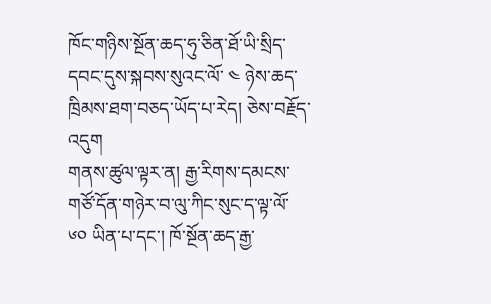ཁོང་གཉིས་སྔོན་ཆད་ཧུ་ཅིན་ཐོ་ཡི་སྲིད་དབང་དུས་སྐབས་སུའང་ལོ་ ༤ ཉེས་ཆད་ཁྲིམས་ཐག་བཅད་ཡོད་པ་རེད། ཅེས་བརྗོད་འདུག
གནས་ཚུལ་ལྟར་ན། རྒྱ་རིགས་དམངས་གཙོ་དོན་གཉེར་བ་ལུ་ཀིང་སུང་ད་ལྟ་ལོ་ ༦༠ ཡིན་པ་དང་། ཁོ་སྔོན་ཆད་རྒྱ་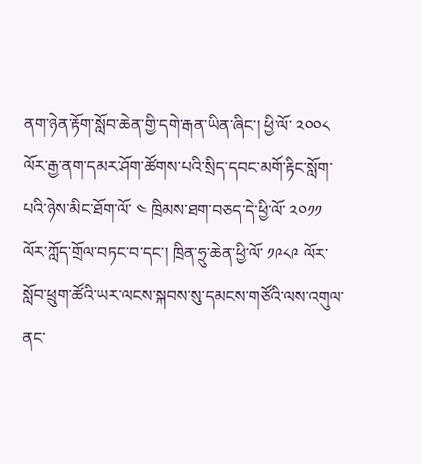ནག་ཉེན་རྟོག་སློབ་ཆེན་གྱི་དགེ་རྒན་ཡིན་ཞིང་། ཕྱི་ལོ་ ༢༠༠༨ ལོར་རྒྱ་ནག་དམར་ཤོག་ཚོགས་པའི་སྲིད་དབང་མགོ་རྟིང་སློག་པའི་ཉེས་མིང་ཐོག་ལོ་ ༤ ཁྲིམས་ཐག་བཅད་དེ་ཕྱི་ལོ་ ༢༠༡༡ ལོར་ཀློད་གྲོལ་བཏང་བ་དང་། ཁྲིན་ཧྲུ་ཆེན་ཕྱི་ལོ་ ༡༩༨༩ ལོར་སློབ་ཕྲུག་ཚོའི་ཡར་ལངས་སྐབས་སུ་དམངས་གཙོའི་ལས་འགུལ་ནང་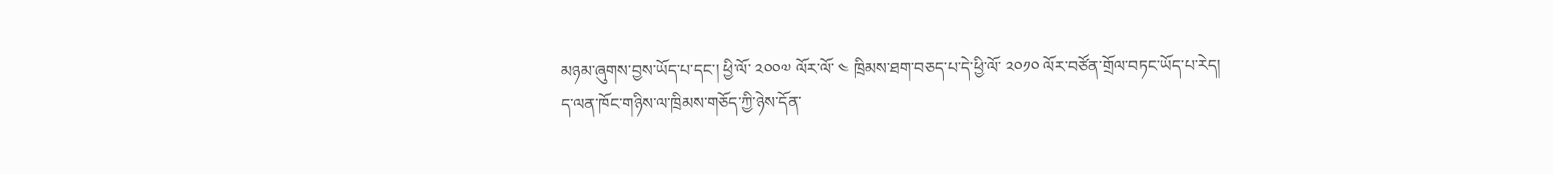མཉམ་ཞུགས་བྱས་ཡོད་པ་དང་། ཕྱི་ལོ་ ༢༠༠༧ ལོར་ལོ་ ༤ ཁྲིམས་ཐག་བཅད་པ་དེ་ཕྱི་ལོ་ ༢༠༡༠ ལོར་བཙོན་གྲོལ་བཏང་ཡོད་པ་རེད།
ད་ལན་ཁོང་གཉིས་ལ་ཁྲིམས་གཅོད་ཀྱི་ཉེས་དོན་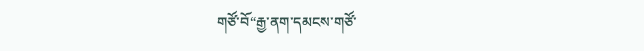གཙོ་བོ“རྒྱ་ནག་དམངས་གཙོ་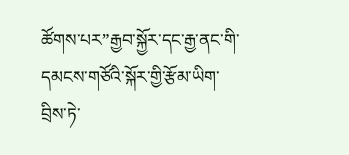ཚོགས་པར”རྒྱབ་སྐྱོར་དང་རྒྱ་ནང་གི་དམངས་གཙོའི་སྐོར་གྱི་རྩོམ་ཡིག་བྲིས་ཏེ་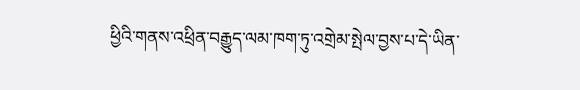ཕྱིའི་གནས་འཕྲིན་བརྒྱུད་ལམ་ཁག་ཏུ་འགྲེམ་སྤེལ་བྱས་པ་དེ་ཡིན་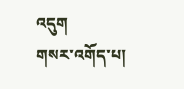འདུག
གསར་འགོད་པ།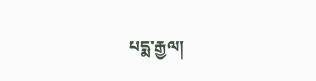པདྨ་རྒྱལ།